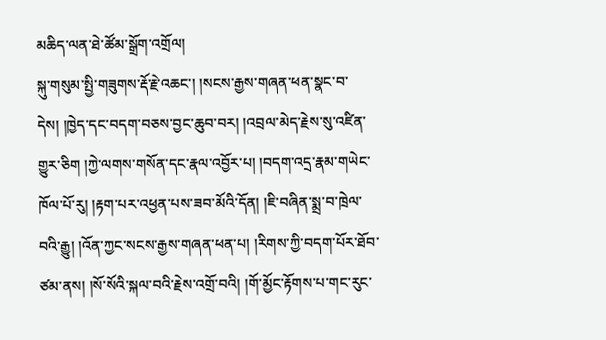མཆིད་ལན་ཐེ་ཚོམ་སྒྲོག་འགྲོལ།
སྐུ་གསུམ་སྤྱི་གཟུགས་རྡོ་རྗེ་འཆང་། །སངས་རྒྱས་གཞན་ཕན་སྣང་བ་དེས། །ཁྱེད་དང་བདག་བཅས་བྱང་ཆུབ་བར། །འབྲལ་མེད་རྗེས་སུ་འཛིན་གྱུར་ཅིག །ཀྱེ་ལགས་གསོན་དང་རྣལ་འབྱོར་པ། །བདག་འདྲ་རྣམ་གཡེང་ཁོལ་པོ་རུ། །རྟག་པར་འཕྱན་པས་ཟབ་མོའི་དོན། །ཇི་བཞིན་སྨྲ་བ་ཁྲེལ་བའི་རྒྱུ། །འོན་ཀྱང་སངས་རྒྱས་གཞན་ཕན་པ། །རིགས་ཀྱི་བདག་པོར་ཐོབ་ཙམ་ནས། །སོ་སོའི་སྐལ་བའི་རྗེས་འགྲོ་བའི། །གོ་མྱོང་རྟོགས་པ་གང་རུང་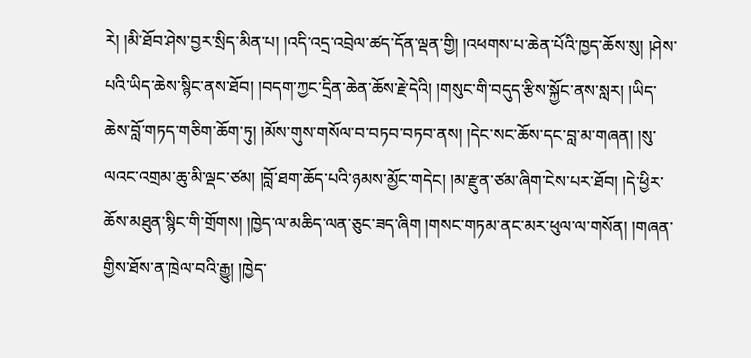རེ། །མི་ཐོབ་ཤེས་བྱར་སྲིད་མིན་པ། །འདི་འདྲ་འབྲེལ་ཚད་དོན་ལྡན་གྱི། །འཕགས་པ་ཆེན་པོའི་ཁྱད་ཆོས་སུ། །ཤེས་པའི་ཡིད་ཆེས་སྙིང་ནས་ཐོབ། །བདག་ཀྱང་དྲིན་ཆེན་ཆོས་རྗེ་དེའི། །གསུང་གི་བདུད་རྩིས་སྐྱོང་ནས་སླར། །ཡིད་ཆེས་བློ་གཏད་གཅིག་ཆོག་ཏུ། །མོས་གུས་གསོལ་བ་བཏབ་བཏབ་ནས། །དེང་སང་ཆོས་དང་བླ་མ་གཞན། །སུ་ལའང་འགྲམ་ཆུ་མི་ལྡང་ཙམ། །བློ་ཐག་ཆོད་པའི་ཉམས་མྱོང་གདེང། །མ་རྫུན་ཙམ་ཞིག་ངེས་པར་ཐོབ། །དེ་ཕྱིར་ཆོས་མཐུན་སྙིང་གི་གྲོགས། །ཁྱེད་ལ་མཆིད་ལན་ཅུང་ཟད་ཞིག །གསང་གཏམ་ནང་མར་ཕུལ་ལ་གསོན། །གཞན་གྱིས་ཐོས་ན་ཁྲེལ་བའི་རྒྱུ། །ཁྱེད་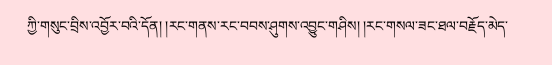ཀྱི་གསུང་བྲིས་འབྱོར་བའི་དོན། །རང་གནས་རང་བབས་ཤུགས་འབྱུང་གཤིས། །རང་གསལ་ཟང་ཐལ་བརྗོད་མེད་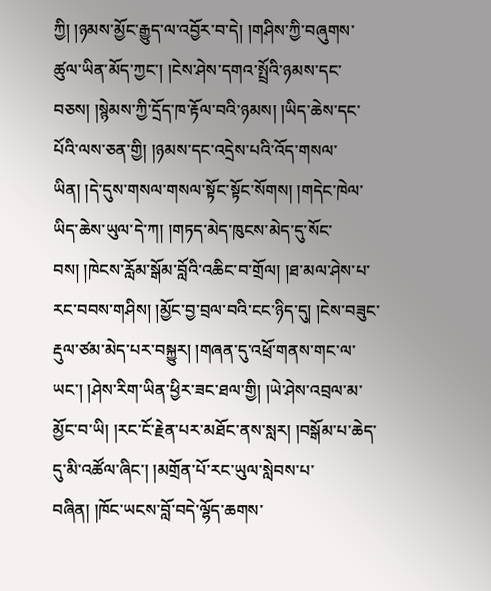ཀྱི། །ཉམས་མྱོང་རྒྱུད་ལ་འབྱོར་བ་དེ། །གཤིས་ཀྱི་བཞུགས་ཚུལ་ཡིན་མོད་ཀྱང་། །ངེས་ཤེས་དགའ་སྤྲོའི་ཉམས་དང་བཅས། །སྙེམས་ཀྱི་དྲོད་ཁ་རྟོལ་བའི་ཉམས། །ཡིད་ཆེས་དང་པོའི་ལས་ཅན་གྱི། །ཉམས་དང་འདྲེས་པའི་འོད་གསལ་ཡིན། །དེ་དུས་གསལ་གསལ་སྟོང་སྟོང་སོགས། །གདེང་ཁེལ་ཡིད་ཆེས་ཡུལ་དེ་ཀ། །གཏད་མེད་ཁུངས་མེད་དུ་སོང་བས། །ཁེངས་རློམ་སྒོམ་བློའི་འཆིང་བ་གྲོལ། །ཐ་མལ་ཤེས་པ་རང་བབས་གཤིས། །མྱོང་བྱ་བྲལ་བའི་ངང་ཉིད་དུ། །ངེས་བཟུང་རྡུལ་ཙམ་མེད་པར་བསྐྱུར། །གཞན་དུ་འཕྲོ་གནས་གང་ལ་ཡང་། །ཤེས་རིག་ཡིན་ཕྱིར་ཟང་ཐལ་གྱི། །ཡེ་ཤེས་འབྲལ་མ་མྱོང་བ་ཡི། །རང་ངོ་རྗེན་པར་མཐོང་ནས་སླར། །བསྒོམ་པ་ཆེད་དུ་མི་འཚོལ་ཞིང་། །མགྲོན་པོ་རང་ཡུལ་སླེབས་པ་བཞིན། །ཁོང་ཡངས་བློ་བདེ་ལྷོད་ཆགས་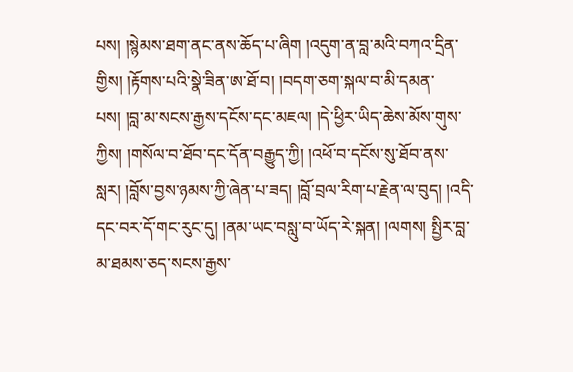པས། །སྙེམས་ཐག་ནང་ནས་ཆོད་པ་ཞིག །འདུག་ན་བླ་མའི་བཀའ་དྲིན་གྱིས། །རྟོགས་པའི་སྣེ་ཟིན་ཨ་ཐོ་བ། །བདག་ཅག་སྐལ་བ་མི་དམན་པས། །བླ་མ་སངས་རྒྱས་དངོས་དང་མཇལ། །དེ་ཕྱིར་ཡིད་ཆེས་མོས་གུས་ཀྱིས། །གསོལ་བ་ཐོབ་དང་དོན་བརྒྱུད་ཀྱི། །འཕོ་བ་དངོས་སུ་ཐོབ་ནས་སླར། །བློས་བྱས་ཉམས་ཀྱི་ཞེན་པ་ཟད། །བློ་བྲལ་རིག་པ་རྗེན་ལ་བུད། །འདི་དང་བར་དོ་གང་རུང་དུ། །ནམ་ཡང་བསླུ་བ་ཡོད་རེ་སྐན། །ལགས། སྤྱིར་བླ་མ་ཐམས་ཅད་སངས་རྒྱས་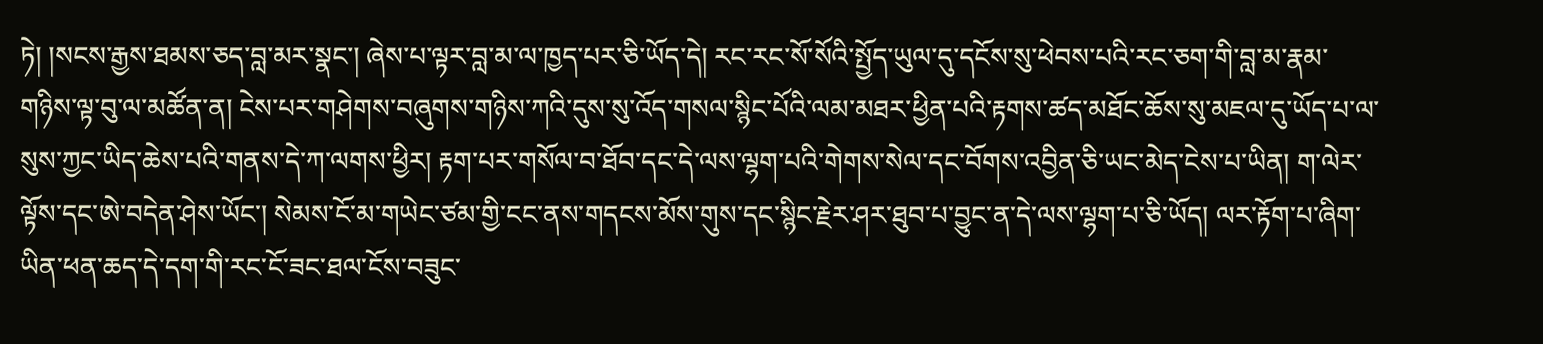ཏེ། །སངས་རྒྱས་ཐམས་ཅད་བླ་མར་སྣང་། ཞེས་པ་ལྟར་བླ་མ་ལ་ཁྱད་པར་ཅི་ཡོད་དེ། རང་རང་སོ་སོའི་སྤྱོད་ཡུལ་དུ་དངོས་སུ་ཕེབས་པའི་རང་ཅག་གི་བླ་མ་རྣམ་གཉིས་ལྟ་བུ་ལ་མཚོན་ན། ངེས་པར་གཤེགས་བཞུགས་གཉིས་ཀའི་དུས་སུ་འོད་གསལ་སྙིང་པོའི་ལམ་མཐར་ཕྱིན་པའི་རྟགས་ཚད་མཐོང་ཆོས་སུ་མཇལ་དུ་ཡོད་པ་ལ་སུས་ཀྱང་ཡིད་ཆེས་པའི་གནས་དེ་ཀ་ལགས་ཕྱིར། རྟག་པར་གསོལ་བ་ཐོབ་དང་དེ་ལས་ལྷག་པའི་གེགས་སེལ་དང་བོགས་འབྱིན་ཅི་ཡང་མེད་ངེས་པ་ཡིན། ག་ལེར་ལྟོས་དང་ཨེ་བདེན་ཤེས་ཡོང་། སེམས་ངོ་མ་གཡེང་ཙམ་གྱི་ངང་ནས་གདངས་མོས་གུས་དང་སྙིང་རྗེར་ཤར་ཐུབ་པ་བྱུང་ན་དེ་ལས་ལྷག་པ་ཅི་ཡོད། ལར་རྟོག་པ་ཞིག་ཡིན་ཕན་ཆད་དེ་དག་གི་རང་ངོ་ཟང་ཐལ་ངོས་བཟུང་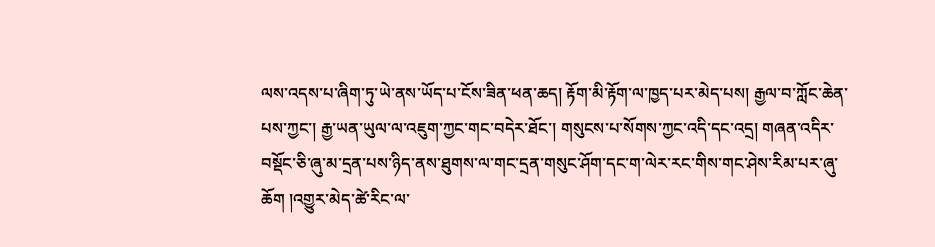ལས་འདས་པ་ཞིག་ཏུ་ཡེ་ནས་ཡོད་པ་ངོས་ཟིན་ཕན་ཆད། རྟོག་མི་རྟོག་ལ་ཁྱད་པར་མེད་པས། རྒྱལ་བ་ཀློང་ཆེན་པས་ཀྱང་། རྒྱ་ཡན་ཡུལ་ལ་འཇུག་ཀྱང་གང་བདེར་ཐོང་། གསུངས་པ་སོགས་ཀྱང་འདི་དང་འདྲ། གཞན་འདིར་བསྡོང་ཅི་ཞུ་མ་དྲན་པས་ཉིད་ནས་ཐུགས་ལ་གང་དྲན་གསུང་ཤོག་དང་ག་ལེར་རང་གིས་གང་ཤེས་རིམ་པར་ཞུ་ཆོག །འགྱུར་མེད་ཚེ་རིང་ལ་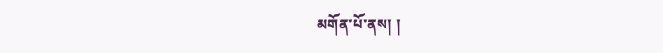མགོན་པོ་ནས། །